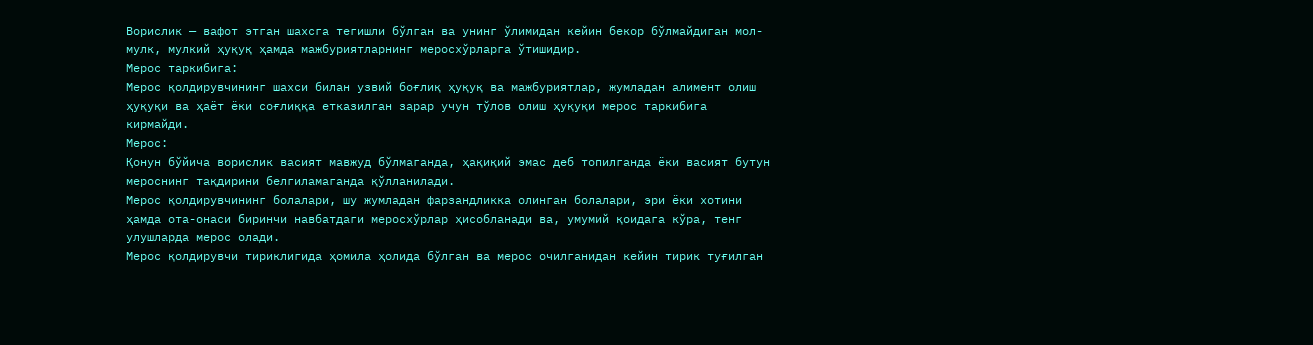Ворислик — вафот этган шахсга тегишли бўлган ва унинг ўлимидан кейин бекор бўлмайдиган мол-мулк, мулкий ҳуқуқ ҳамда мажбуриятларнинг меросхўрларга ўтишидир.
Мерос таркибига:
Мерос қолдирувчининг шахси билан узвий боғлиқ ҳуқуқ ва мажбуриятлар, жумладан алимент олиш ҳуқуқи ва ҳаёт ёки соғлиққа етказилган зарар учун тўлов олиш ҳуқуқи мерос таркибига кирмайди.
Мерос:
Қонун бўйича ворислик васият мавжуд бўлмаганда, ҳақиқий эмас деб топилганда ёки васият бутун мероснинг тақдирини белгиламаганда қўлланилади.
Мерос қолдирувчининг болалари, шу жумладан фарзандликка олинган болалари, эри ёки хотини ҳамда ота-онаси биринчи навбатдаги меросхўрлар ҳисобланади ва, умумий қоидага кўра, тенг улушларда мерос олади.
Мерос қолдирувчи тириклигида ҳомила ҳолида бўлган ва мерос очилганидан кейин тирик туғилган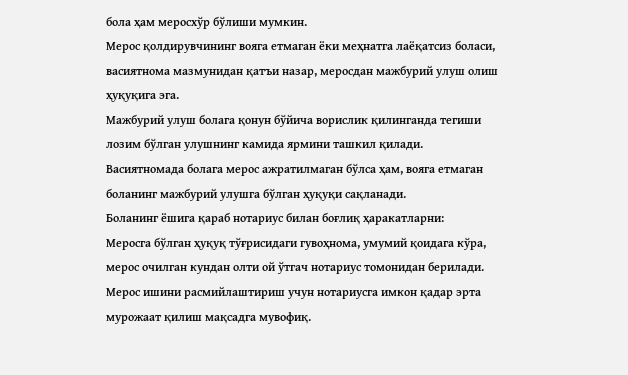бола ҳам меросхўр бўлиши мумкин.
Мерос қолдирувчининг вояга етмаган ёки меҳнатга лаёқатсиз боласи, васиятнома мазмунидан қатъи назар, меросдан мажбурий улуш олиш ҳуқуқига эга.
Мажбурий улуш болага қонун бўйича ворислик қилинганда тегиши лозим бўлган улушнинг камида ярмини ташкил қилади.
Васиятномада болага мерос ажратилмаган бўлса ҳам, вояга етмаган боланинг мажбурий улушга бўлган ҳуқуқи сақланади.
Боланинг ёшига қараб нотариус билан боғлиқ ҳаракатларни:
Меросга бўлган ҳуқуқ тўғрисидаги гувоҳнома, умумий қоидага кўра, мерос очилган кундан олти ой ўтгач нотариус томонидан берилади. Мерос ишини расмийлаштириш учун нотариусга имкон қадар эрта мурожаат қилиш мақсадга мувофиқ.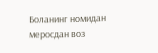Боланинг номидан меросдан воз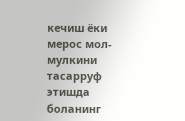кечиш ёки мерос мол-мулкини тасарруф этишда боланинг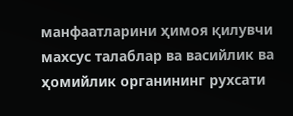манфаатларини ҳимоя қилувчи махсус талаблар ва васийлик ва ҳомийлик органининг рухсати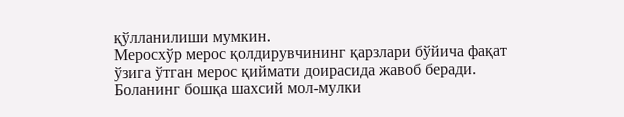қўлланилиши мумкин.
Меросхўр мерос қолдирувчининг қарзлари бўйича фақат ўзига ўтган мерос қиймати доирасида жавоб беради.
Боланинг бошқа шахсий мол-мулки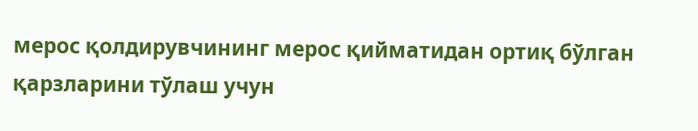мерос қолдирувчининг мерос қийматидан ортиқ бўлган қарзларини тўлаш учун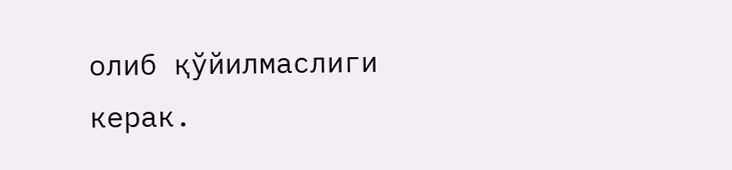олиб қўйилмаслиги керак.